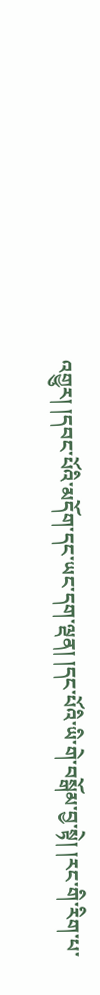འགྱུར། །དབང་པོའི་མདོག་དང་ཡང་དག་ལྡན། །དང་པོའི་ཡི་གེ་བསྒོམ་བྱ་སྟེ། །རང་གི་རིག་པ་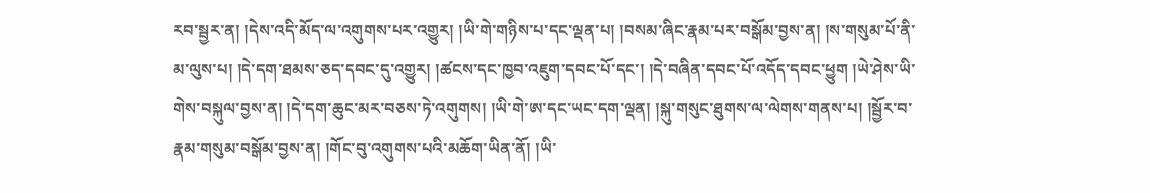རབ་སྦྱར་ན། །དེས་འདི་མོད་ལ་འགུགས་པར་འགྱུར། །ཡི་གེ་གཉིས་པ་དང་ལྡན་པ། །བསམ་ཞིང་རྣམ་པར་བསྒོམ་བྱས་ན། །ས་གསུམ་པོ་ནི་མ་ལུས་པ། །དེ་དག་ཐམས་ཅད་དབང་དུ་འགྱུར། །ཚངས་དང་ཁྱབ་འཇུག་དབང་པོ་དང་། །དེ་བཞིན་དབང་པོ་འདོད་དབང་ཕྱུག །ཡེ་ཤེས་ཡི་གེས་བསྐུལ་བྱས་ན། །དེ་དག་ཆུང་མར་བཅས་ཏེ་འགུགས། །ཡི་གེ་ཨ་དང་ཡང་དག་ལྡན། །སྐུ་གསུང་ཐུགས་ལ་ལེགས་གནས་པ། །སྦྱོར་བ་རྣམ་གསུམ་བསྒོམ་བྱས་ན། །གོང་བུ་འགུགས་པའི་མཆོག་ཡིན་ནོ། །ཡི་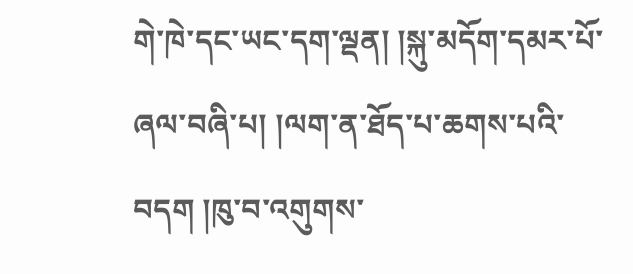གེ་ཁེ་དང་ཡང་དག་ལྡན། །སྐུ་མདོག་དམར་པོ་ཞལ་བཞི་པ། །ལག་ན་ཐོད་པ་ཆགས་པའི་བདག །ཁུ་བ་འགུགས་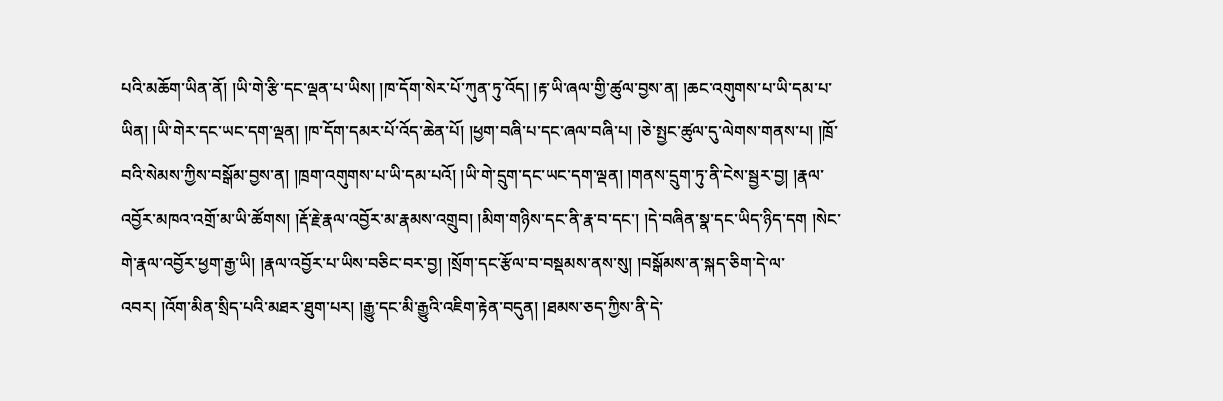པའི་མཆོག་ཡིན་ནོ། །ཡི་གེ་རྩི་དང་ལྡན་པ་ཡིས། །ཁ་དོག་སེར་པོ་ཀུན་ཏུ་འོད། །རྟ་ཡི་ཞལ་གྱི་ཚུལ་བྱས་ན། །ཆང་འགུགས་པ་ཡི་དམ་པ་ཡིན། །ཡི་གེར་དང་ཡང་དག་ལྡན། །ཁ་དོག་དམར་པོ་འོད་ཆེན་པོ། །ཕྱག་བཞི་པ་དང་ཞལ་བཞི་པ། །ཅེ་སྤྱང་ཚུལ་དུ་ལེགས་གནས་པ། །ཁྲོ་བའི་སེམས་ཀྱིས་བསྒོམ་བྱས་ན། །ཁྲག་འགུགས་པ་ཡི་དམ་པའོ། །ཡི་གེ་དྲུག་དང་ཡང་དག་ལྡན། །གནས་དྲུག་ཏུ་ནི་ངེས་སྦྱར་བྱ། །རྣལ་འབྱོར་མཁའ་འགྲོ་མ་ཡི་ཚོགས། །རྡོ་རྗེ་རྣལ་འབྱོར་མ་རྣམས་འགྲུབ། །མིག་གཉིས་དང་ནི་རྣ་བ་དང་། །དེ་བཞིན་སྣ་དང་ཡིད་ཉིད་དག །སེང་གེ་རྣལ་འབྱོར་ཕྱག་རྒྱ་ཡི། །རྣལ་འབྱོར་པ་ཡིས་བཅིང་བར་བྱ། །སྲོག་དང་རྩོལ་བ་བསྡམས་ནས་སུ། །བསྒོམས་ན་སྐད་ཅིག་དེ་ལ་འབར། །འོག་མིན་སྲིད་པའི་མཐར་ཐུག་པར། །རྒྱུ་དང་མི་རྒྱུའི་འཇིག་རྟེན་བདུན། །ཐམས་ཅད་ཀྱིས་ནི་དེ་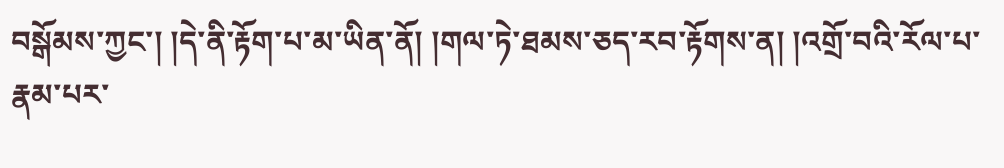བསྒོམས་ཀྱང་། །དེ་ནི་རྟོག་པ་མ་ཡིན་ནོ། །གལ་ཏེ་ཐམས་ཅད་རབ་རྟོགས་ན། །འགྲོ་བའི་རོལ་པ་རྣམ་པར་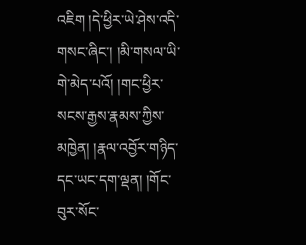འཇིག །དེ་ཕྱིར་ཡེ་ཤེས་འདི་གསང་ཞིང་། །མི་གསལ་ཡི་གེ་མེད་པའོ། །གང་ཕྱིར་སངས་རྒྱས་རྣམས་ཀྱིས་མཁྱེན། །རྣལ་འབྱོར་གཉིད་དང་ཡང་དག་ལྡན། །གོང་བུར་སོང་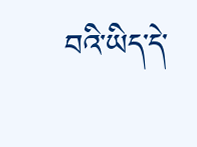བའི་ཡིད་དེ་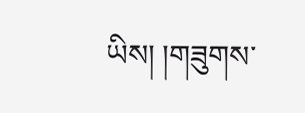ཡིས། །གཟུགས་